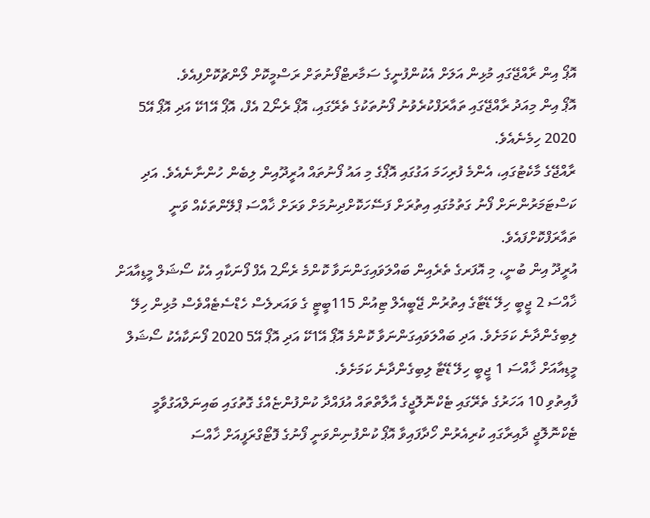އޮޕޯ އިން ރާއްޖޭގައި މުޅިން އަލަށް އެކުންފުނީގެ ސަމާރޓްފޯނުތަށް ރަސްމީކޮށް ލޯންޗުކޮށްފިއެވެ.
އޮޕޯ އިން މިއަދު ރާއްޖޭގައި ތައާރަފްކުރެވުނު ފޯނުތަކުގެ ތެރޭގައި، އޮޕޯ ރެނޯ2 އެފް، އޮޕޯ އޭ1ކޭ އަދި އޮޕޯ އޭ5 2020 ހިމެނެއެވެ.
ރާއްޖޭގެ މާކެޓުގައި، އެންމެ ފުރިހަމަ އަގުގައި އޮޕޯގެ މި އައު ފޯނުތައް އުރީދޫއިން ލިބެން ހުންނާނެއެވެ. އަދި ކަސްޓަމަރުންނަށް ފޯނު ގަތުމުގައި އިތުރަށް ފަސޭހަކޮށްދިނުމަށް ވަރަށް ޚާއްސަ ޕްލޭންތަކެއް ވަނީ ތައާރަފްކޮށްފައެވެ.
އުރީދޫ އިން ބުނީ، މި އޮފަރގެ ތެރެއިން ބައްލަވައިގަންނަވާ ކޮންމެ ރެނޯ2 އެފް ފޯނަކާއި އެކު ސޯޝަލް މީޑިއާއަށް ޚާއްސަ 2 ޖީބީ ހިލޭ ޑޭޓާގެ އިތުރުން ޖޭބީއެލް ޓިއުން 115ބީޓީ ގެ ވައަރލެސް ހެޑްސެޓެއްވެސް މުޅިން ހިލޭ ލިބިގެންދާނެ ކަމަށެވެ. އަދި ބައްލަވައިގަންނަވާ ކޮންމެ އޮޕޯ އޭ1ކޭ އަދި އޮޕޯ އޭ5 2020 ފޯނަކާއެކު ސޯޝަލް މީޑިއާއަށް ޚާއްސަ 1 ޖީބީ ހިލޭ ޑޭޓާ ލިބިގެންދާނެ ކަމަށެވެ.
ފާއިތުވި 10 އަހަރުގެ ތެރޭގައި ޓެކްނޮލޮޖީގެ އާލާތްތައް އުފައްދާ ކުންފުންޏެއްގެ ގޮތުގައި ބައިނަލްއަގުވާމީ ޓެކްނޮލޮޖީ ދާއިރާގައި ކުރިއެރުން ހޯދާފައިވާ އޮޕޯ ކުންފުނިންވަނީ ފޯނުގެ ފޮޓޯގްރަފީއަށް ޚާއްސަ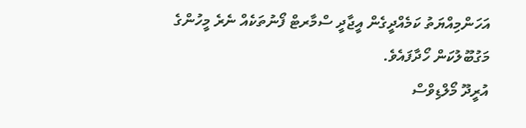އަހަންމިއްޔަތު ކަމެއްދީގެން އީޖާދީ ސްމާރޓް ފޯނުތަކެއް ނެރެ މީހުންގެ މަގުބޫލުކަން ހޯދާފައެވެ.
އުރީދޫ މޯލްޑިވްސް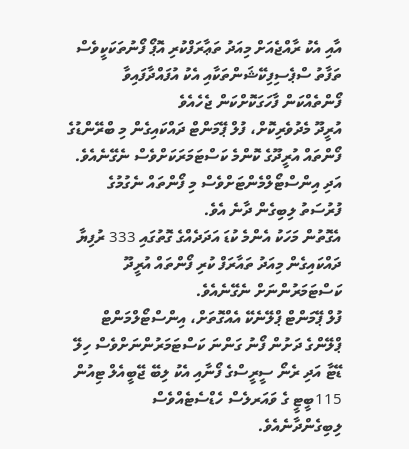އާއި އެކު ރާއްޖެއަށް މިއަދު ތަޢާރަފްކުރި އޮޕޯ ފޯނުތަކަކީވެސް ތަފާތު ސްޕެސިފިކޭޝަންތަކާއި އެކު އުފައްދާފައިވާ ފޯންތެއްކަން ފާހަގަކޮށްކަން ޖެހެއެވެ
އުރީދޫ މެދުވެރިކޮށް، ފުލް ޕޭމަންޓް ދައްކައިގެން މި ބްރޭންޑުގެ ފޯންތައް އުރީދޫގެ ކޮންމެ ކަސްޓަމަރަކަށްވެސް ނެގޭނެއެވެ. އަދި އިންސްޓޯލްމެންޓަށްވެސް މި ފޯންތައް ނެގުމުގެ ފުރުސަތު ލިބިގެން ދާނެ އެވެ.
އެގޮތުން މަހަކު އެންމެ ކުޑަ އަދަދެއްގެ ގޮތުގައި 333 ރުފިޔާ ދައްކައިގެން މިއަދު ތައާރަފް ކުރި ފޯންތައް އުރީދޫ ކަސްޓަމަރުންނަށް ނެގޭނެއެވެ.
ފުލް ޕޭމަންޓް ޕްލޭނެކޭ އެއްގޮތަށް، އިންސްޓޯލްމަންޓް ޕްލޭންގެ ދަށުން ފޯނު ގަންނަ ކަސްޓަމަރުންނަށްވެސް ހިލޭ ޑޭޓާ އަދި ރެނޯ ސީރީސްގެ ފޯނާއި އެކު ލިބޭ ޖޭބީއެލް ޓިއުން 115ބީޓީ ގެ ވައަރލެސް ހެޑްސެޓެއްވެސް ލިބިގެންދާނެއެވެ.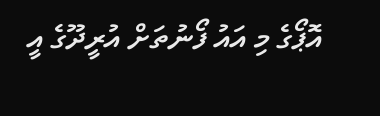އޮޕޯގެ މި އައު ފޯނުތަށް އުރީދޫގެ އީ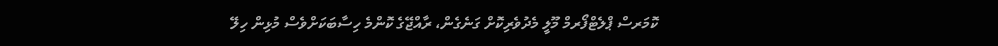ކޮމަރސް ޕްލެޓްފޯރމް މޫލީ މެދުވެރިކޮށް ގަނެގެން، ރާއްޖޭގެ ކޮންމެ ހިސާބަކަށްވެސް މުޅިން ހިލޭ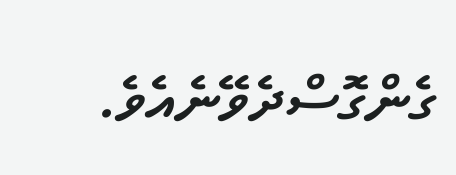ގެންގޮސްދެވޭނެއެވެ.